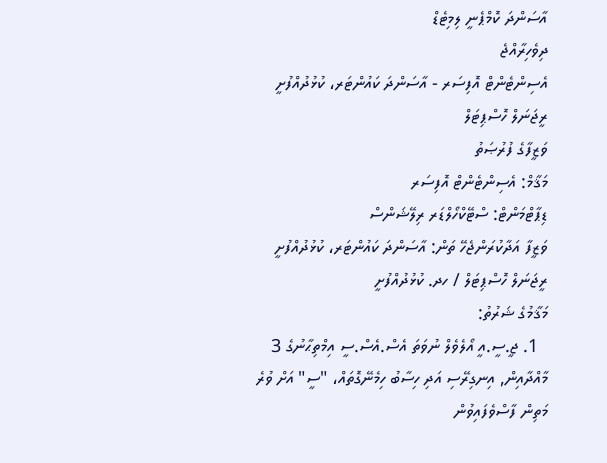އާސަންދަ ކޮމްޕެނީ ލިމިޓެޑް
ދިވެހިރާއްޖެ
އެސިންޓެންޓް އޮފިސަރ - އާސަންދަ ކައުންޓަރ، ކުޅުދުއްފުށީ ރީޖަނަލް ހޮސްޕިޓަލް
ވަޒީފާގެ ފުރުޞަތު
މަޤާމް: އެސިންޓެންޓް އޮފިސަރ
ޑިޕާޓްމަންޓް: ސްޓޭކްހޯލްޑަރ ރިލޭޝަންސް
ވަޒީފާ އަދާކުރަންޖެހޭ ތަން: އާސަންދަ ކައުންޓަރ، ކުޅުދުއްފުށީ ރީޖަނަލް ހޮސްޕިޓަލް / ހދ. ކުޅުދުއްފުށީ
މަޤާމުގެ ޝަރުތު:
  1. ޖީ.ސީ.އީ އޯލެވެލް ނުވަތަ އެސް.އެސް.ސީ އިމްތިޙާނުގެ 3 މާއްދާއިން, އިނގިރޭސި އަދި ހިސާބު ހިމެނޭގޮތައް، "ސީ" އަށް ވުރެ މަތިން ފާސްވެފައިވުން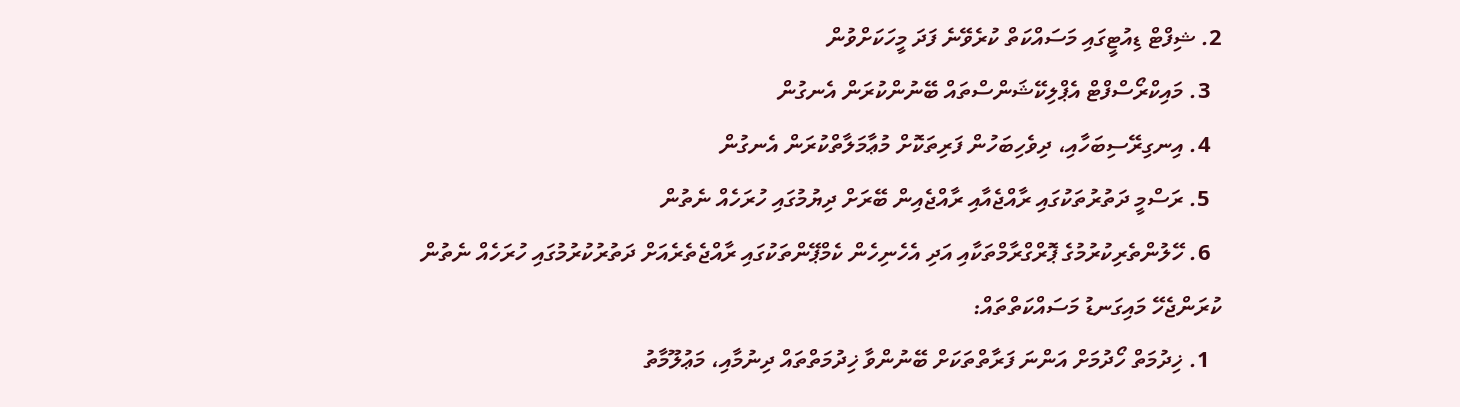2. ޝިފްޓް ޑިއުޓީގައި މަސައްކަތް ކުރެވޭނެ ފަދަ މީހަކަށްވުން
  3. މައިކްރޯސްފްޓް އެޕްލިކޭޝަންސްތައް ބޭނުންކުރަން އެނގުން
  4. އިނގިރޭސިބަހާއި، ދިވެހިބަހުން ފަރިތަކޮށް މުޢާމަލާތްކުރަން އެނގުން
  5. ރަސްމީ ދަތުރުތަކުގައި ރާއްޖެއާއި ރާއްޖެއިން ބޭރަށް ދިޔުމުގައި ހުރަހެއް ނެތުން
  6. ހޭލުންތެރިކުރުމުގެ ޕޮރްގްރާމްތަކާއި އަދި އެހެނިހެން ކެމްޕޭންތަކުގައި ރާއްޖެތެރެއަށް ދަތުރުކުރުމުގައި ހުރަހެއް ނެތުން
ކުރަންޖެހޭ މައިގަނޑު މަސައްކަތްތައް:
  1. ޚިދުމަތް ހޯދުމަށް އަންނަ ފަރާތްތަކަށް ބޭނުންވާ ޚިދުމަތްތައް ދިނުމާއި، މަޢުލޫމާތު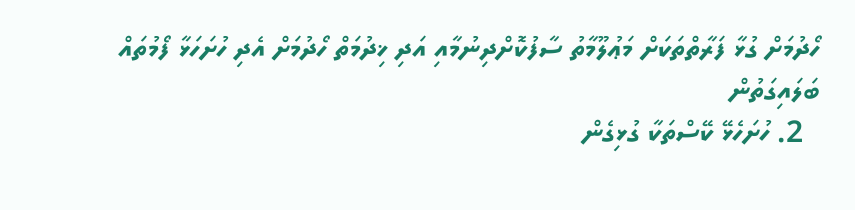ހޯދުމަށް ގުޅާ ފަރާތްތަކަށް މަޢުލޫމާތު ސާފުކޮށްދިނުމާއި އަދި ޚިދުމަތް ހޯދުމަށް އެދި ހުށަހަޅާ ފޯމުތައް ބަލައިގަތުން
  2. ހުށަހެޅޭ ކޭސްތަކާ ގުޅިގެން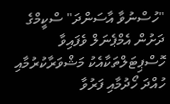"ހުސްނުވާ އާސަންދަ" ސްކީމްގެ ދަށުން އެމްޕެނަލް ވެފައިވާ ހޮސްޕިޓަލްތަކާއެކު މަޝްވަރާކުރުމާއި ހުއްދަ ހޯދުމާއި ފަރުވާ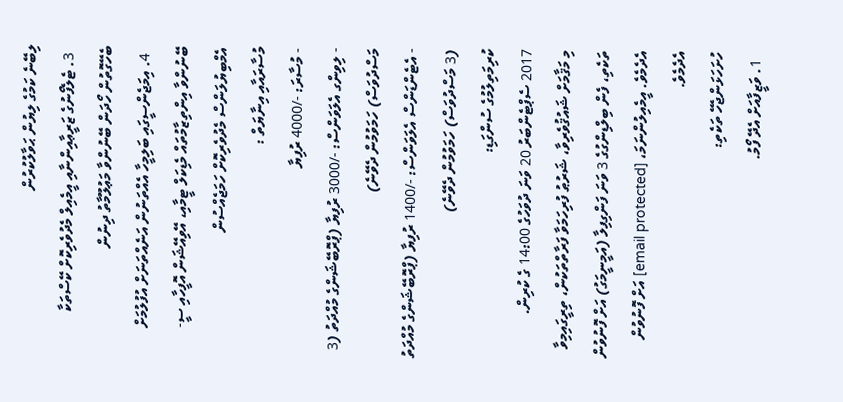ލިބޭނެ ކަމުގެ ލިޔުން ޙަވާލުކުރުން
  3. ޓެލެފޯނުގެ ޒަރީޢާއިންނާއި އީމެއިލް މެދުވެރިކޮށް ކޭސްތަކާ ބެހޭގޮތުން ހޯދަން ބޭނުންވާ މަޢުލޫމާތު ދިނުން
  4. އިމަޖެންސީގައި ބަލިމީހާ އެއްތަނުން އަނެއްތަނަށް އުފުލުމަށް ބޭނުންވާ އިންތިޒާމުތައް މެޑިކަލް ޓީމާއި، އޭވިއޭޝަން އޮފީހާއި ސީ-އެމްބިޔުލަންސް މެދުވެރިކޮށް ހަމަޖެއްސުން
މުސާރައާއި އިނާޔަތް :
- މުސާރަ: -/4000 ރުފިޔާ
- ލިވިންގ އެލަވަންސް: -/3000 ރުފިޔާ (ޕްރޮބޭޝަންގެ މުއްދަތު (3 މަސްދުވަސް) ހަމަވުމުން ދެވޭނެ)
- އެޓެންޑަންސް އެލަވަންސް: -/1400 ރުފިޔާ (ޕްރޮބޭޝަންގެ މުއްދަތު (3 މަސްދުވަސް) ހަމަވުމުން ދެވޭނެ)
ކުރިމަތިލުމުގެ ސުންގަޑި:
2017 ސެޕްޓެންބަރު 20 ވަނަ ދުވަހުގެ 14:00 ގެ ކުރިން.
މި މަޤާމަށް ޝައުޤުވެރިވާ، ޝަރުޠު ފުރިހަމަވާ ފަރާތްތަކުން، ތިރީގައިމިވާ ތަކެތި، ފެން ބިލްޑިންގުގެ 3 ވަނަ ފަންގިފިލާ (އަމީނީމަގު) އަށް ފޮނުވުން އެދެމެވެ. އީމެއިލުންނަމަ، [email protected] އަށް ފޮނުވުން އެދެމެވެ.
ހުށަހަޅަންޖެހޭ ތަކެތި:
  1. ވަޒީފާއަށް އެދޭ ފޯމު.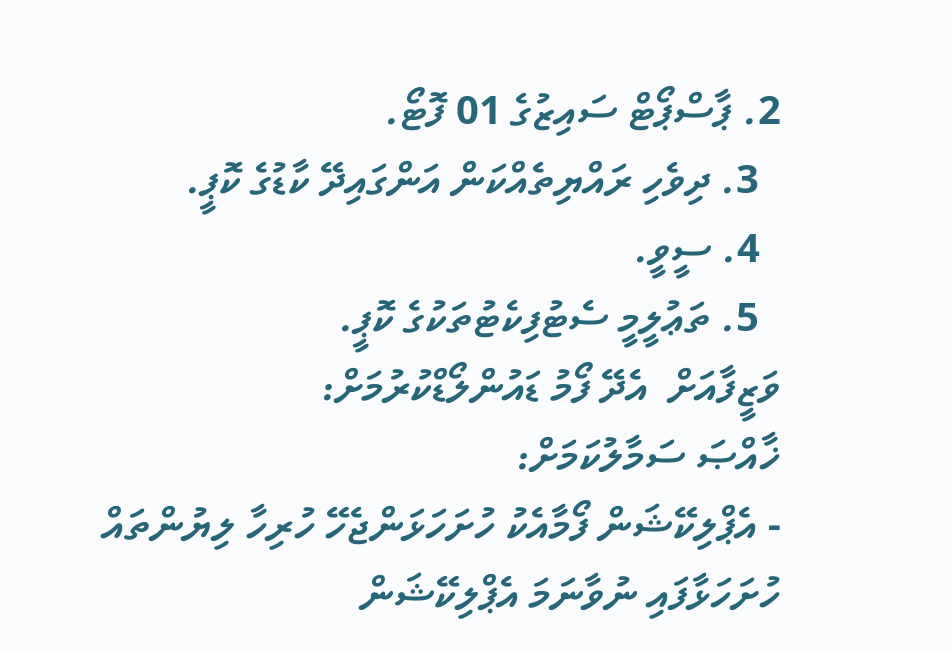2. ޕާސްޕޯޓް ސައިޒުގެ 01 ފޮޓޯ.
  3. ދިވެހި ރައްޔިތެއްކަން އަންގައިދޭ ކާޑުގެ ކޮޕީ.
  4. ސީވީ.
  5. ތަޢުލީމީ ސެޓުފިކެޓުތަކުގެ ކޮޕީ.
ވަޒީފާއަށް  އެދޭ ފޯމު ޑައުންލޯޑްކުރުމަށް:
ޚާއްޞަ ސަމާލުކަމަށް:
- އެޕްލިކޭޝަން ފޯމާއެކު ހުށަހަޅަންޖެހޭ ހުރިހާ ލިޔުންތައް ހުށަހަޅާފައި ނުވާނަމަ އެޕްލިކޭޝަން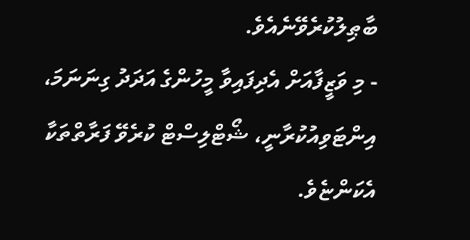ބާޠިލުކުރެވޭނެއެވެ.
- މި ވަޒީފާއަށް އެދިފައިވާ މީހުންގެ އަދަދު ގިނަނަމަ، އިންޓަވިއުކުރާނީ، ޝޯޓްލިސްޓް ކުރެވޭ ފަރާތްތަކާ އެކަންޏެވެ.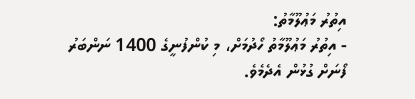އިތުރު މަޢުލޫމާތު:
- އިތުރު މަޢުލޫމާތު ހޯދުމަށް، މި ކުންފުނީގެ 1400 ނަންބަރު ފޯނަށް ގުޅުން އެދެމެވެ.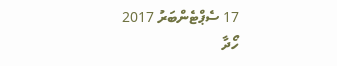17 ސެޕްޓެންބަރު 2017
ހޯދާ